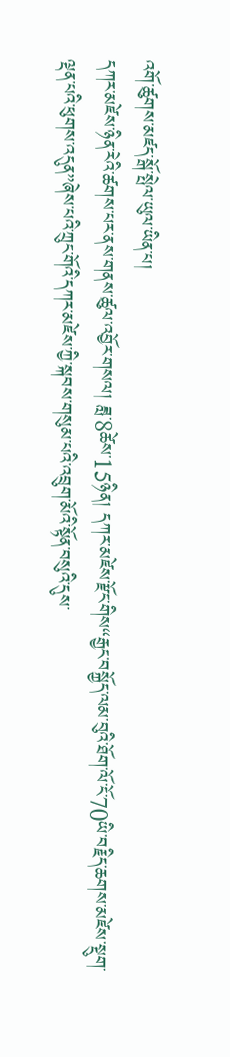འགོ་ཚུགས་མཛད་སྒོ་སྤེལ་ཡུལ་ཡིན་པ།
དཀར་མཛེས་ཉིན་རེའི་ཚགས་པར་ནས་གནས་ཚུལ་འབྱོར་གསལ། ཟླ་8ཚེས་15ཉིན། དཀར་མཛེས་རྫོང་གིས“རྒྱང་བསྐྱོད་ལམ་བུའི་ཐོག་ལོ་ངོ་70ཡི་བརྗིད་ཆགས་མཛེས་སྡུག་ལྡན་པའི་ཕུགས་འདུན”ཞེས་པའི་ཀྲུང་གོའི་དཀར་མཛེས་ཀྱི་སྐབས་གསུམ་པའི་འབྲུག་མོའི་སྟོན་བསུའི་དུས་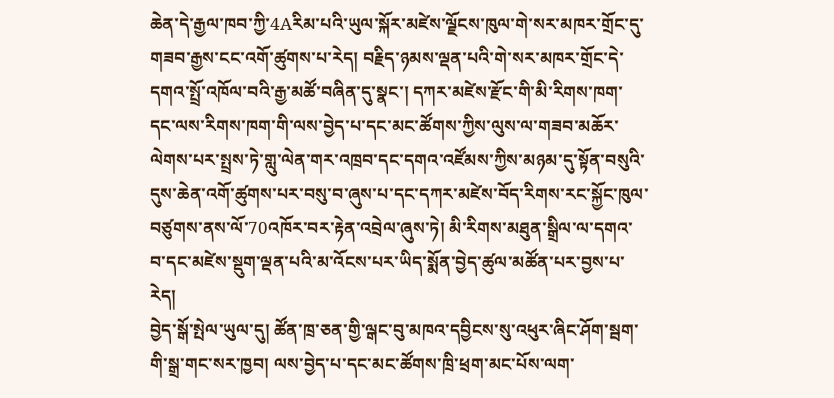ཆེན་དེ་རྒྱལ་ཁབ་ཀྱི་4Aརིམ་པའི་ཡུལ་སྐོར་མཛེས་ལྗོངས་ཁུལ་གེ་སར་མཁར་གྲོང་དུ་གཟབ་རྒྱས་ངང་འགོ་ཚུགས་པ་རེད། བརྗིད་ཉམས་ལྡན་པའི་གེ་སར་མཁར་གྲོང་དེ་དགའ་སྤྲོ་འཁོལ་བའི་རྒྱ་མཚོ་བཞིན་དུ་སྣང་། དཀར་མཛེས་རྫོང་གི་མི་རིགས་ཁག་དང་ལས་རིགས་ཁག་གི་ལས་བྱེད་པ་དང་མང་ཚོགས་ཀྱིས་ལུས་ལ་གཟབ་མཆོར་ལེགས་པར་སྤྲས་ཏེ་གླུ་ལེན་གར་འཁྲབ་དང་དགའ་འཛོམས་ཀྱིས་མཉམ་དུ་སྟོན་བསུའི་དུས་ཆེན་འགོ་ཚུགས་པར་བསུ་བ་ཞུས་པ་དང་དཀར་མཛེས་བོད་རིགས་རང་སྐྱོང་ཁུལ་བཙུགས་ནས་ལོ་70འཁོར་བར་རྟེན་འབྲེལ་ཞུས་ཏེ། མི་རིགས་མཐུན་སྒྲིལ་ལ་དགའ་བ་དང་མཛེས་སྡུག་ལྡན་པའི་མ་འོངས་པར་ཡིད་སྨོན་བྱེད་ཚུལ་མཚོན་པར་བྱས་པ་རེད།
བྱེད་སྒོ་སྤེལ་ཡུལ་དུ། ཚོན་ཁྲ་ཅན་གྱི་ལྒང་བུ་མཁའ་དབྱིངས་སུ་འཕུར་ཞིང་ཤོག་སྦག་གི་སྒྲ་གང་སར་ཁྱབ། ལས་བྱེད་པ་དང་མང་ཚོགས་ཁྲི་ཕྲག་མང་པོས་ལག་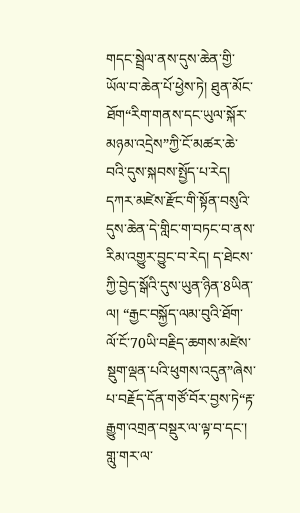གདང་སྦྲེལ་ནས་དུས་ཆེན་གྱི་ཡོལ་བ་ཆེན་པོ་ཕྱེས་ཏེ། ཐུན་མོང་ཐོག“རིག་གནས་དང་ཡུལ་སྐོར་མཉམ་འདྲེས”ཀྱི་ངོ་མཚར་ཆེ་བའི་དུས་སྐབས་སྤྱོད་པ་རེད།
དཀར་མཛེས་རྫོང་གི་སྟོན་བསུའི་དུས་ཆེན་དེ་གླིང་ག་བཏང་བ་ནས་རིམ་འགྱུར་བྱུང་བ་རེད། ད་ཐེངས་ཀྱི་བྱེད་སྒོའི་དུས་ཡུན་ཉིན་8ཡིན་ལ། “རྒྱང་བསྐྱོད་ལམ་བུའི་ཐོག་ལོ་ངོ་70ཡི་བརྗིད་ཆགས་མཛེས་སྡུག་ལྡན་པའི་ཕུགས་འདུན”ཞེས་པ་བརྗོད་དོན་གཙོ་བོར་བྱས་ཏེ“རྟ་རྒྱུག་འགྲན་བསྡུར་ལ་ལྟ་བ་དང་། གླུ་གར་ལ་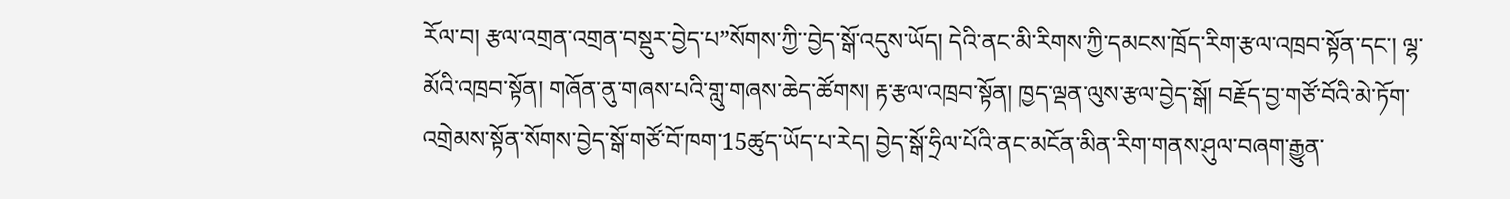རོལ་བ། རྩལ་འགྲན་འགྲན་བསྡུར་བྱེད་པ”སོགས་ཀྱི་་བྱེད་སྒོ་འདུས་ཡོད། དེའི་ནང་མི་རིགས་ཀྱི་དམངས་ཁྲོད་རིག་རྩལ་འཁྲབ་སྟོན་དང་། ལྷ་མོའི་འཁྲབ་སྟོན། གཞོན་ནུ་གཞས་པའི་གླུ་གཞས་ཆེད་ཚོགས། རྟ་རྩལ་འཁྲབ་སྟོན། ཁྱད་ལྡན་ལུས་རྩལ་བྱེད་སྒོ། བརྗོད་བྱ་གཙོ་བོའི་མེ་ཏོག་འགྲེམས་སྟོན་སོགས་བྱེད་སྒོ་གཙོ་བོ་ཁག་15ཚུད་ཡོད་པ་རེད། བྱེད་སྒོ་ཧྲིལ་པོའི་ནང་མངོན་མིན་རིག་གནས་ཤུལ་བཞག་རྒྱུན་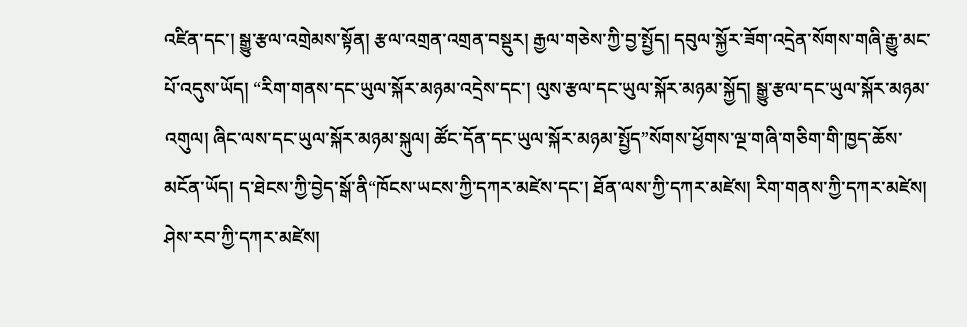འཛིན་དང་། སྒྱུ་རྩལ་འགྲེམས་སྟོན། རྩལ་འགྲན་འགྲན་བསྡུར། རྒྱལ་གཅེས་ཀྱི་བྱ་སྤྱོད། དབུལ་སྐྱོར་ཟོག་འདྲེན་སོགས་གཞི་རྒྱུ་མང་པོ་འདུས་ཡོད། “རིག་གནས་དང་ཡུལ་སྐོར་མཉམ་འདྲེས་དང་། ལུས་རྩལ་དང་ཡུལ་སྐོར་མཉམ་སྐྱོད། སྒྱུ་རྩལ་དང་ཡུལ་སྐོར་མཉམ་འགུལ། ཞིང་ལས་དང་ཡུལ་སྐོར་མཉམ་སྐུལ། ཚོང་དོན་དང་ཡུལ་སྐོར་མཉམ་སྤྱོད”སོགས་ཕྱོགས་ལྔ་གཞི་གཅིག་གི་ཁྱད་ཆོས་མངོན་ཡོད། ད་ཐེངས་ཀྱི་བྱེད་སྒོ་ནི“ཁོངས་ཡངས་ཀྱི་དཀར་མཛེས་དང་། ཐོན་ལས་ཀྱི་དཀར་མཛེས། རིག་གནས་ཀྱི་དཀར་མཛེས། ཤེས་རབ་ཀྱི་དཀར་མཛེས།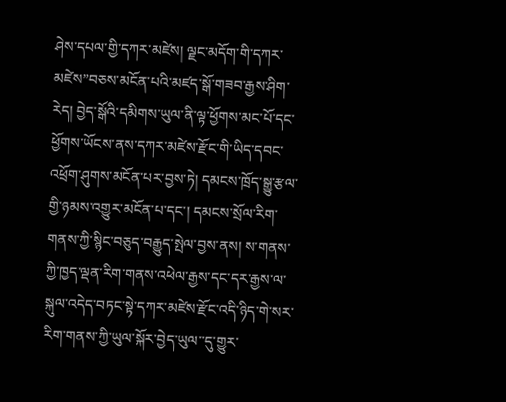ཤེས་དཔལ་གྱི་དཀར་མཛེས། ལྗང་མདོག་གི་དཀར་མཛེས”བཅས་མངོན་པའི་མཛད་སྒོ་གཟབ་རྒྱས་ཤིག་རེད། བྱེད་སྒོའི་དམིགས་ཡུལ་ནི་ལྟ་ཕྱོགས་མང་པོ་དང་ཕྱོགས་ཡོངས་ནས་དཀར་མཛེས་རྫོང་གི་ཡིད་དབང་འཕྲོག་ཤུགས་མངོན་པར་བྱས་ཏེ། དམངས་ཁྲོད་སྒྱུ་རྩལ་གྱི་ཉམས་འགྱུར་མངོན་པ་དང་། དམངས་སྲོལ་རིག་གནས་ཀྱི་སྙིང་བཅུད་བརྒྱུད་སྤེལ་བྱས་ནས། ས་གནས་ཀྱི་ཁྱད་ལྡན་རིག་གནས་འཕེལ་རྒྱས་དང་དར་རྒྱས་ལ་སྐུལ་འདེད་བཏང་སྟེ་དཀར་མཛེས་རྫོང་འདི་ཉིད་གེ་སར་རིག་གནས་ཀྱི་ཡུལ་སྐོར་བྱེད་ཡུལ་་དུ་གྱུར་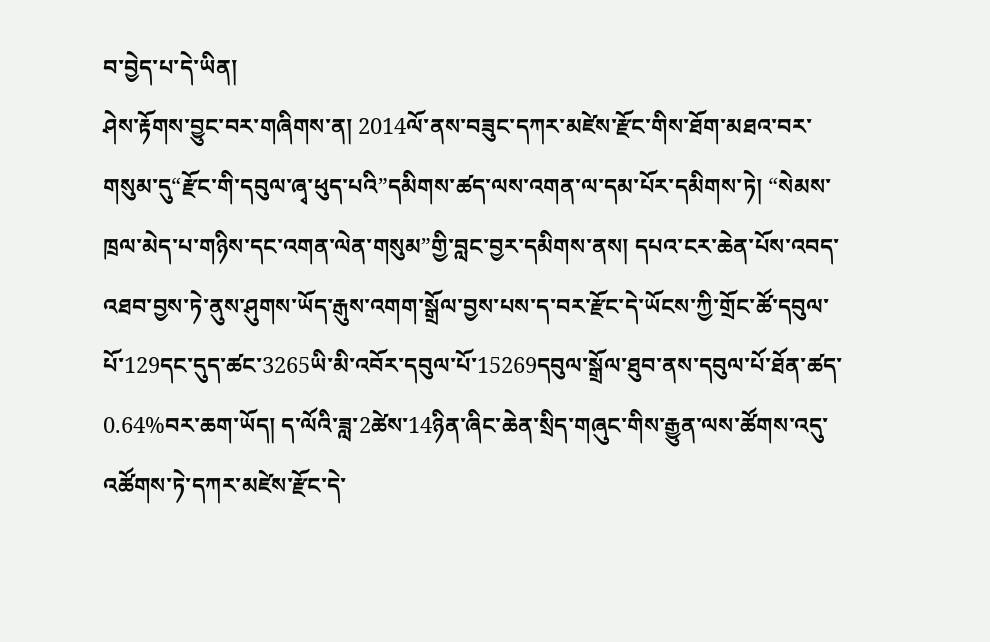བ་བྱེད་པ་དེ་ཡིན།
ཤེས་རྟོགས་བྱུང་བར་གཞིགས་ན། 2014ལོ་ནས་བཟུང་དཀར་མཛེས་རྫོང་གིས་ཐོག་མཐའ་བར་གསུམ་དུ“རྫོང་གི་དབུལ་ཞྭ་ཕུད་པའི”དམིགས་ཚད་ལས་འགན་ལ་དམ་པོར་དམིགས་ཏེ། “སེམས་ཁྲལ་མེད་པ་གཉིས་དང་འགན་ལེན་གསུམ”གྱི་བླང་བྱར་དམིགས་ནས། དཔའ་ངར་ཆེན་པོས་འབད་འཐབ་བྱས་ཏེ་ནུས་ཤུགས་ཡོད་རྒུས་འགག་སྒྲོལ་བྱས་པས་ད་བར་རྫོང་དེ་ཡོངས་ཀྱི་གྲོང་ཚོ་དབུལ་པོ་129དང་དུད་ཚང་3265ཡི་མི་འབོར་དབུལ་པོ་15269དབུལ་སྒྲོལ་ཐུབ་ནས་དབུལ་པོ་ཐོན་ཚད་0.64%བར་ཆག་ཡོད། ད་ལོའི་ཟླ་2ཚེས་14ཉིན་ཞིང་ཆེན་སྲིད་གཞུང་གིས་རྒྱུན་ལས་ཚོགས་འདུ་འཚོགས་ཏེ་དཀར་མཛེས་རྫོང་དེ་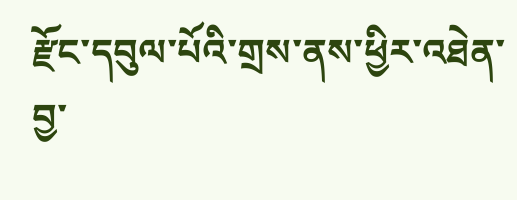རྫོང་དབུལ་པོའི་གྲས་ནས་ཕྱིར་འཐེན་བྱ་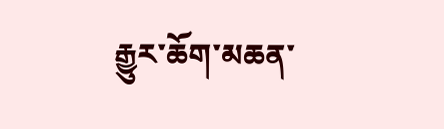རྒྱུར་ཆོག་མཆན་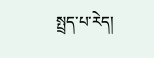སྤྲད་པ་རེད།